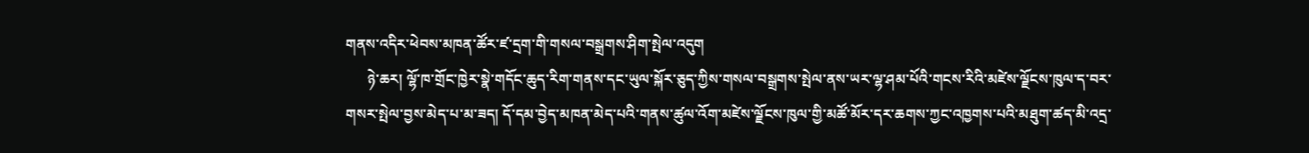གནས་འདིར་ཕེབས་མཁན་ཚོར་ཛ་དྲག་གི་གསལ་བསྒྲགས་ཤིག་སྤེལ་འདུག
      ཉེ་ཆར། ལྷོ་ཁ་གྲོང་ཁྱེར་སྣེ་གདོང་ཆུད་རིག་གནས་དང་ཡུལ་སྐོར་ཅུད་ཀྱིས་གསལ་བསྒྲགས་སྤེལ་ནས་ཡར་ལྷ་ཤམ་པོའི་གངས་རིའི་མཛེས་ལྗོངས་ཁུལ་ད་བར་གསར་སྤེལ་བྱས་མེད་པ་མ་ཟད། དོ་དམ་བྱེད་མཁན་མེད་པའི་གནས་ཚུལ་འོག་མཛེས་ལྗོངས་ཁུལ་གྱི་མཚོ་མོར་དར་ཆགས་ཀྱང་འཁྱགས་པའི་མཐུག་ཚད་མི་འདྲ་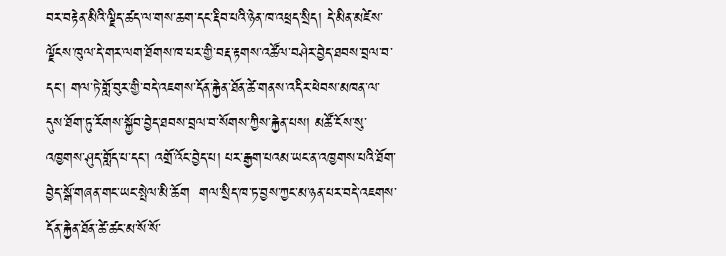བར་བརྟེན་མིའི་ལྗིད་ཚད་ལ་གས་ཆག་དང་རྡིབ་པའི་ཉེན་ཁ་འཕྲད་སྲིད། དེ་མིན་མཛེས་ལྗོངས་ཁུལ་དེ་གར་ལག་ཐོགས་ཁ་པར་གྱི་བརྡ་རྟགས་འཚོལ་བཤེར་བྱེད་ཐབས་བྲལ་བ་དང་། གལ་ཏེ་གློ་བུར་གྱི་བདེ་འཇགས་དོན་རྐྱེན་ཐོན་ཚེ་གནས་འདིར་ཕེབས་མཁན་ལ་དུས་ཐོག་ཏུ་རོགས་སྐྱོབ་བྱེད་ཐབས་བྲལ་བ་སོགས་ཀྱིས་རྐྱེན་པས། མཚོ་ངོས་སུ་འཁྱགས་ཤུད་གློད་པ་དང་། འགྲོ་འོང་བྱེད་པ། པར་རྒྱག་པའམ་ཡང་ན་འཁྱགས་པའི་ཐོག་བྱེད་སྒོ་གཞན་གང་ཡང་སྤེལ་མི་ཆོག  གལ་སྲིད་ཁ་ཏ་བྱས་ཀྱང་མ་ཉན་པར་བདེ་འཇགས་དོན་རྐྱེན་ཐོན་ཚེ་ཚང་མ་སོ་སོ་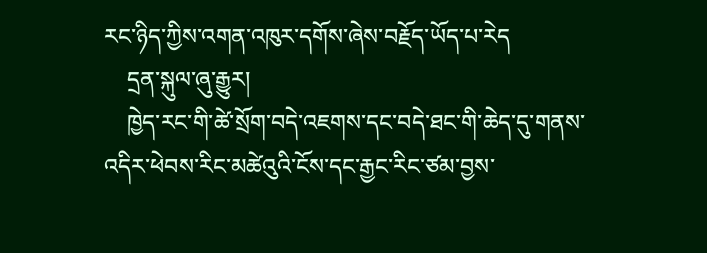རང་ཉིད་ཀྱིས་འགན་འཁུར་དགོས་ཞེས་བརྗོད་ཡོད་པ་རེད
    དྲན་སྐུལ་ཞུ་རྒྱུར།
    ཁྱེད་རང་གི་ཚེ་སྲོག་བདེ་འཇགས་དང་བདེ་ཐང་གི་ཆེད་དུ་གནས་འདིར་ཕེབས་རིང་མཚེའུའི་ངོས་དང་རྒྱང་རིང་ཙམ་བྱས་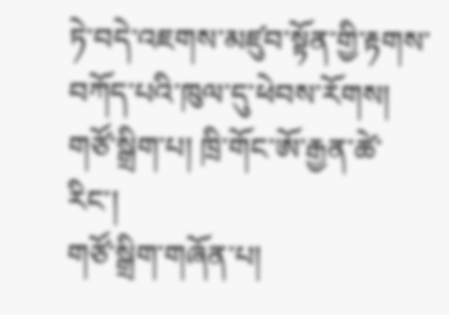ཏེ་བདེ་འཇགས་མཛུབ་སྟོན་གྱི་རྟགས་བཀོད་པའི་ཁུལ་དུ་ཕེབས་རོགས།
གཙོ་སྒྲིག་པ། ཁྲི་གོང་ཨོ་རྒྱན་ཚེ་རིང་།
གཙོ་སྒྲིག་གཞོན་པ།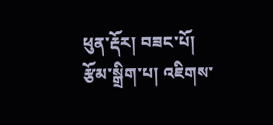ཕུན་རྡོར། བཟང་པོ།
རྩོམ་སྒྲིག་པ། འཇིགས་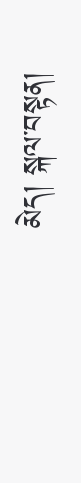མེད། སྐལ་བསྟན།